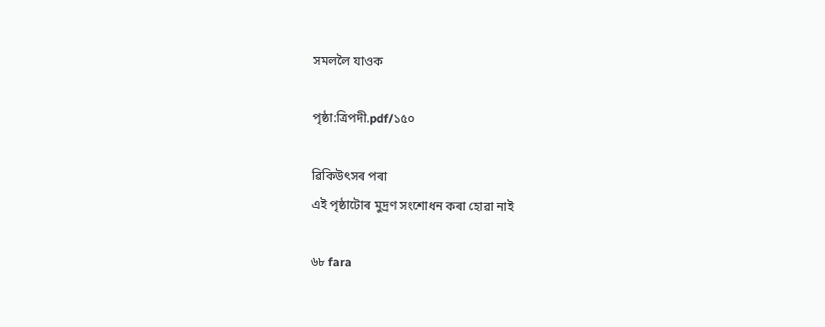সমললৈ যাওক

পৃষ্ঠা:ত্ৰিপদী.pdf/১৫০

ৱিকিউৎসৰ পৰা
এই পৃষ্ঠাটোৰ মুদ্ৰণ সংশোধন কৰা হোৱা নাই

৬৮ fara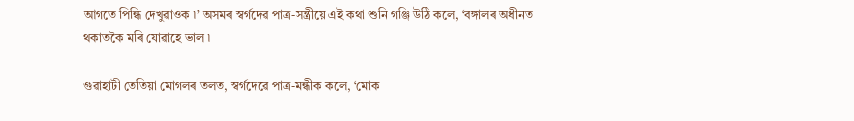আগতে পিন্ধি দেখুৱাওক ৷’ অসমৰ স্বৰ্গদেৱ পাত্র-সন্ত্রীয়ে এই কথা শুনি গঞ্জি উঠি কলে, ‘বঙ্গালৰ অধীনত থকাতকৈ মৰি যোৱাহে ভাল ৷

গুৱাহাটী তেতিয়া মোগলৰ তলত, স্বৰ্গদেৱে পাত্ৰ-মন্ধীক কলে, ‘মোক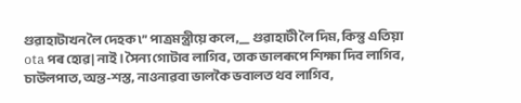গুৱাহাটাখন লৈ দেহক ৷” পাত্রমন্ত্রীয়ে কলে,__ গুৱাহাটী লৈ দিম, কিন্তু এতিয়া ota পৰ হোৱ| নাই। সৈন্য গোটাব লাগিব, তাক ভালৰূপে শিক্ষা দিব লাগিব, চাউলপাত, অন্ত-শস্ত, নাওনাৱবা ভালকৈ ভবালত থব লাগিব,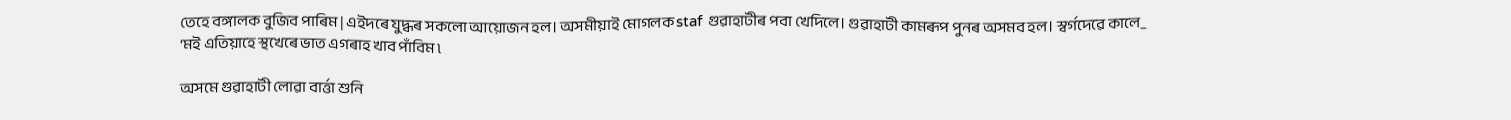তেহে বঙ্গালক বুজিব পাৰিম | এইদৰে যুদ্ধৰ সকলো আয়োজন হল। অসমীয়াই মোগলক staf গুৱাহাটীৰ পবা খেদিলে। গুৱাহাটী কামৰূপ পুনৰ অসমব হল। স্বৰ্গদেৱে কালে_ ‘মই এতিয়াহে স্থখেৰে ভাত এগৰাহ খাব পাঁবিম ৷

অসমে গুৱাহাটী লোৱা বাৰ্ত্তা শুনি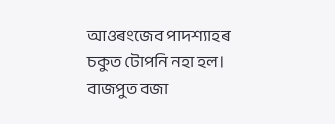আওৰংজেব পাদশ্যাহৰ চকুত টোপনি নহা হল। বাজপুত বজা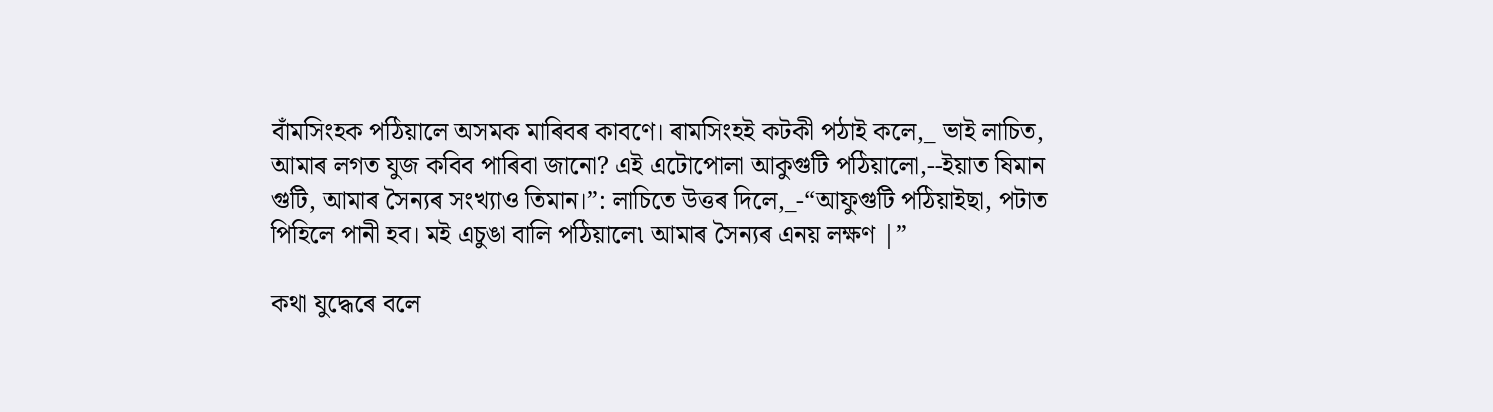বাঁমসিংহক পঠিয়ালে অসমক মাৰিবৰ কাবণে। ৰামসিংহই কটকী পঠাই কলে,_ ভাই লাচিত, আমাৰ লগত যুজ কবিব পাৰিবা জানো? এই এটোপোলা আকুগুটি পঠিয়ালো,--ইয়াত ষিমান গুটি, আমাৰ সৈন্যৰ সংখ্যাও তিমান।”: লাচিতে উত্তৰ দিলে,_-“আফুগুটি পঠিয়াইছা, পটাত পিহিলে পানী হব। মই এচুঙা বালি পঠিয়ালে৷ আমাৰ সৈন্যৰ এনয় লক্ষণ |”

কথা যুদ্ধেৰে বলে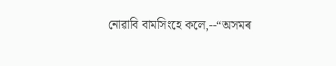নোৱাবি বামসিংহে কলে,--“অসমৰ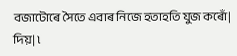বজাটোৰে সৈতে এবাৰ নিজে হতাহতি যুজ কৰোঁ| দিয়| ৷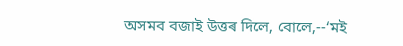অসমব বজাই উত্তৰ দিলে, বোলে,--‘মই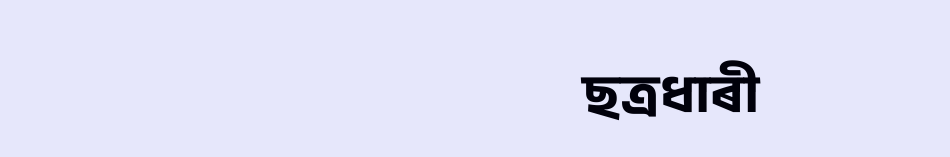ছত্ৰধাৰী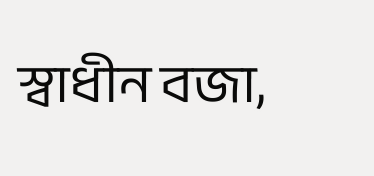স্বাধীন বজা,